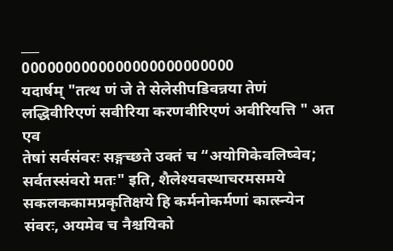___
0000000000000000000000000
यदार्षम् "तत्थ णं जे ते सेलेसीपडिवन्नया तेणं लद्धिवीरिएणं सवीरिया करणवीरिएणं अवीरियत्ति " अत एव
तेषां सर्वसंवरः सङ्गच्छते उक्तं च “अयोगिकेवलिष्वेव; सर्वतस्संवरो मतः" इति, शैलेश्यवस्थाचरमसमये सकलककामप्रकृतिक्षये हि कर्मनोकर्मणां कात्स्न्येन संवरः, अयमेव च नैश्चयिको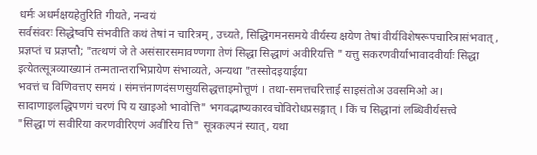धर्मः अधर्मक्षयहेतुरिति गीयते, नन्वयं
सर्वसंवरः सिद्धेष्वपि संभवीति कथं तेषां न चारित्रम् , उच्यते, सिद्धिगमनसमये वीर्यस्य क्षयेण तेषां वीर्यविशेषरूपचारित्रासंभवात् , प्रज्ञप्तं च प्रज्ञप्तौ; "तत्थणं जे ते असंसारसमावण्णगा तेणं सिद्धा सिद्धाणं अवीरियत्ति " यत्तु सकरणवीर्याभावादवीर्याः सिद्धा इत्येतत्सूत्रव्याख्यानं तन्मतान्तराभिप्रायेण संभाव्यते, अन्यथा "तस्सोदइयाईया
भवत्तं च विणिवत्तए समयं । संमत्तंनाणदंसणसुयसिद्धत्ताइमोत्तूणं । तथा-समत्तचरित्ताई साइसंतोअ उवसमिओ अ। सादाणाइलद्धिपणगं चरणं पि य खाइओ भावोत्ति" भगवद्भाष्यकारवचोविरोधप्रसङ्गात् । किं च सिद्धानां लब्धिवीर्यसत्त्वे
"सिद्धा णं सवीरिया करणवीरिएणं अवीरिय त्ति" सूत्रकल्पनं स्यात्, यथा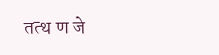तत्थ ण जे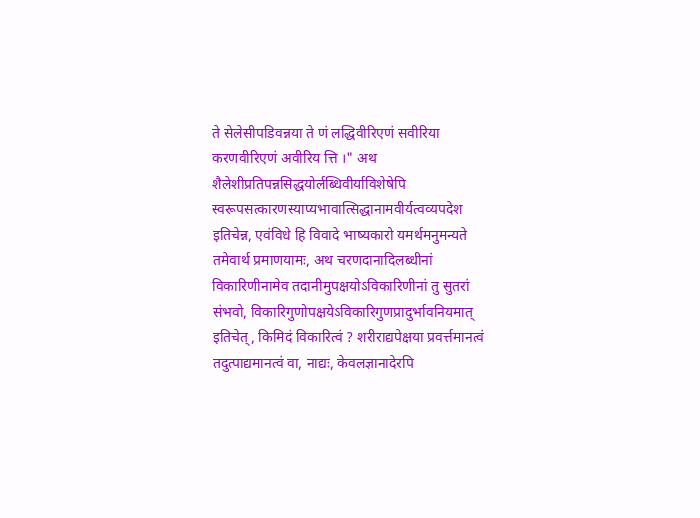ते सेलेसीपडिवन्नया ते णं लद्धिवीरिएणं सवीरिया करणवीरिएणं अवीरिय त्ति ।" अथ शैलेशीप्रतिपन्नसिद्धयोर्लब्धिवीर्याविशेषेपि स्वरूपसत्कारणस्याप्यभावात्सिद्धानामवीर्यत्वव्यपदेश इतिचेन्न, एवंविधे हि विवादे भाष्यकारो यमर्थमनुमन्यते तमेवार्थ प्रमाणयामः, अथ चरणदानादिलब्धीनां विकारिणीनामेव तदानीमुपक्षयोऽविकारिणीनां तु सुतरां संभवो, विकारिगुणोपक्षयेऽविकारिगुणप्रादुर्भावनियमात् इतिचेत्, किमिदं विकारित्वं ? शरीराद्यपेक्षया प्रवर्त्तमानत्वं तदुत्पाद्यमानत्वं वा, नाद्यः, केवलज्ञानादेरपि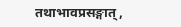तथाभावप्रसङ्गात्,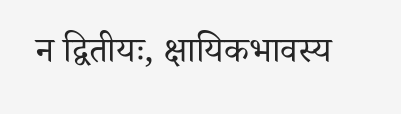न द्वितीयः, क्षायिकभावस्य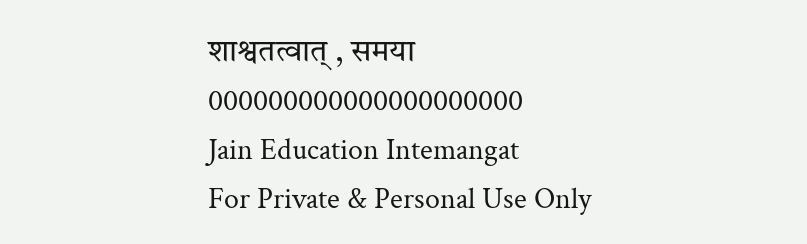शाश्वतत्वात् , समया
000000000000000000000
Jain Education Intemangat
For Private & Personal Use Only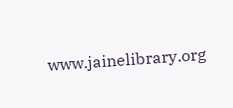www.jainelibrary.org